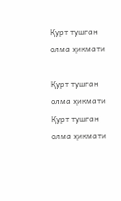Қурт тушган олма ҳикмати

Қурт тушган олма ҳикмати
Қурт тушган олма ҳикмати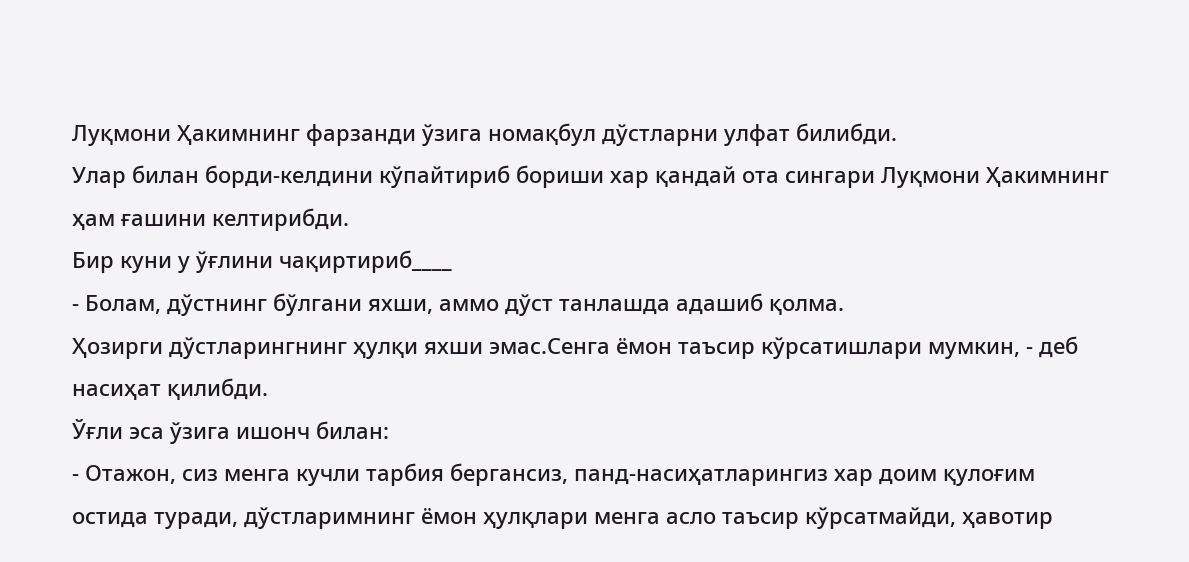Луқмони Ҳакимнинг фарзанди ўзига номақбул дўстларни улфат билибди.
Улар билан борди-келдини кўпайтириб бориши хар қандай ота сингари Луқмони Ҳакимнинг ҳам ғашини келтирибди.
Бир куни у ўғлини чақиртириб____
- Болам, дўстнинг бўлгани яхши, аммо дўст танлашда адашиб қолма.
Ҳозирги дўстларингнинг ҳулқи яхши эмас.Сенга ёмон таъсир кўрсатишлари мумкин, - деб насиҳат қилибди.
Ўғли эса ўзига ишонч билан:
- Отажон, сиз менга кучли тарбия бергансиз, панд-насиҳатларингиз хар доим қулоғим остида туради, дўстларимнинг ёмон ҳулқлари менга асло таъсир кўрсатмайди, ҳавотир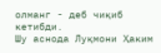олманг - деб чиқиб кетибди.
Шу аснода Луқмони Ҳаким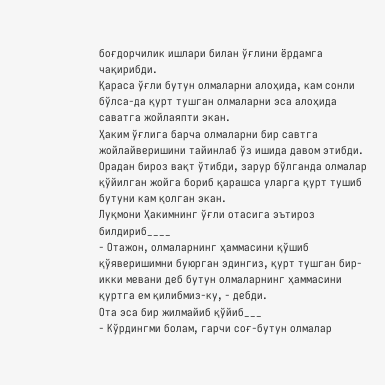боғдорчилик ишлари билан ўғлини ёрдамга чақирибди.
Қараса ўғли бутун олмаларни алоҳида, кам сонли бўлса-да қурт тушган олмаларни эса алоҳида саватга жойлаяпти экан.
Ҳаким ўғлига барча олмаларни бир савтга жойлайверишини тайинлаб ўз ишида давом этибди.
Орадан бироз вақт ўтибди, зарур бўлганда олмалар қўйилган жойга бориб қарашса уларга қурт тушиб бутуни кам қолган экан.
Луқмони Ҳакимнинг ўғли отасига эътироз билдириб____
- Отажон, олмаларнинг ҳаммасини қўшиб қўяверишимни буюрган эдингиз, қурт тушган бир-икки мевани деб бутун олмаларнинг ҳаммасини қуртга ем қилибмиз-ку, - дебди.
Ота эса бир жилмайиб қўйиб___
- Кўрдингми болам, гарчи соғ-бутун олмалар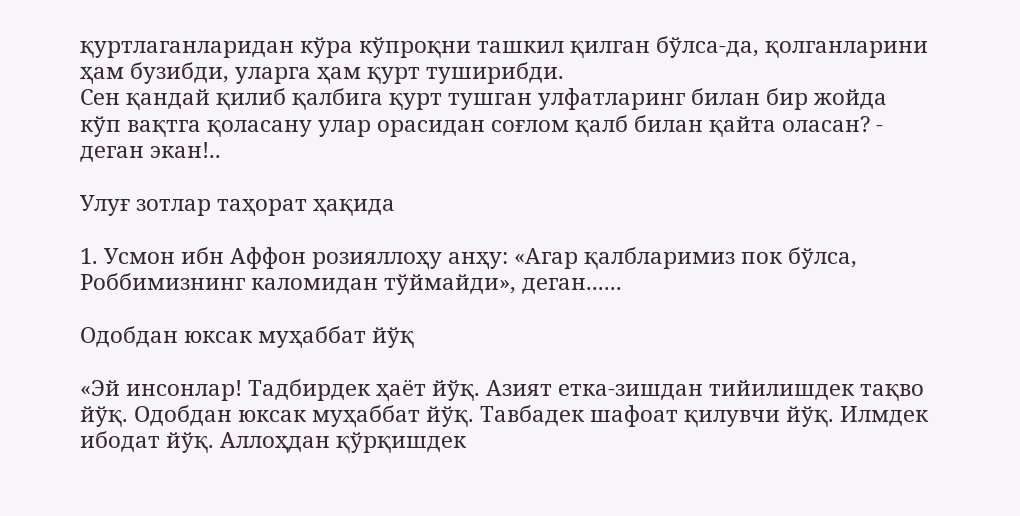қуртлаганларидан кўра кўпроқни ташкил қилган бўлса-да, қолганларини ҳам бузибди, уларга ҳам қурт туширибди.
Сен қандай қилиб қалбига қурт тушган улфатларинг билан бир жойда кўп вақтга қоласану улар орасидан соғлом қалб билан қайта оласан? - деган экан!..

Улуғ зотлар таҳорат ҳақида

1. Усмон ибн Аффон розияллоҳу анҳу: «Агар қалбларимиз пок бўлса, Роббимизнинг каломидан тўймайди», деган......

Одобдан юксак муҳаббат йўқ

«Эй инсонлар! Тадбирдек ҳаёт йўқ. Азият етка-зишдан тийилишдек тақво йўқ. Одобдан юксак муҳаббат йўқ. Тавбадек шафоат қилувчи йўқ. Илмдек ибодат йўқ. Аллоҳдан қўрқишдек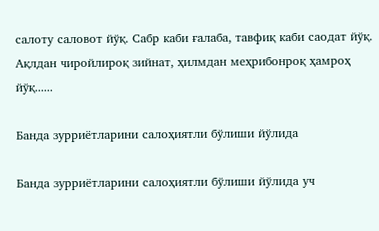салоту саловот йўқ. Сабр каби ғалаба, тавфиқ каби саодат йўқ. Ақлдан чиройлироқ зийнат, ҳилмдан меҳрибонроқ ҳамроҳ йўқ......

Банда зурриётларини салоҳиятли бўлиши йўлида

Банда зурриётларини салоҳиятли бўлиши йўлида уч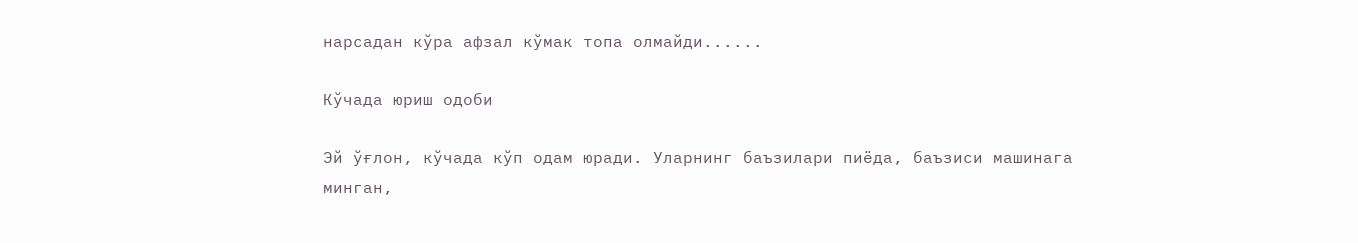нарсадан кўра афзал кўмак топа олмайди......

Кўчада юриш одоби

Эй ўғлон, кўчада кўп одам юради. Уларнинг баъзилари пиёда, баъзиси машинага минган,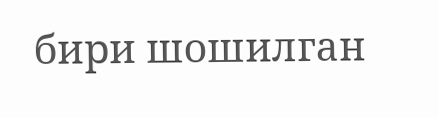бири шошилган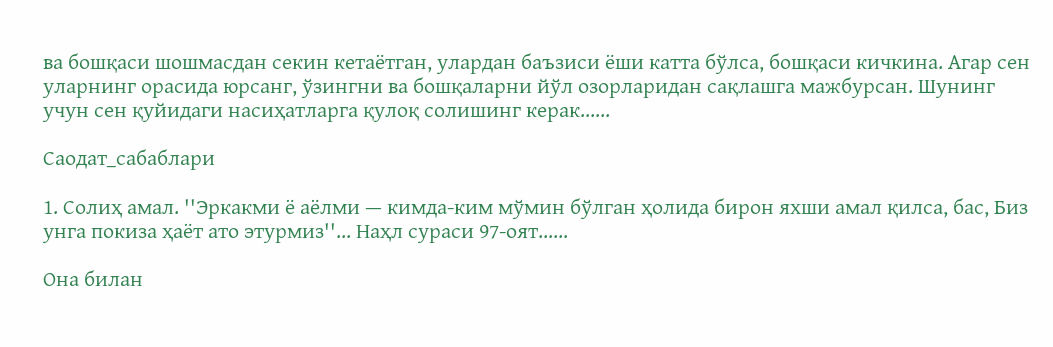ва бошқаси шошмасдан секин кетаётган, улардан баъзиси ёши катта бўлса, бошқаси кичкина. Агар сен уларнинг орасида юрсанг, ўзингни ва бошқаларни йўл озорларидан сақлашга мажбурсан. Шунинг учун сен қуйидаги насиҳатларга қулоқ солишинг керак......

Саодат_сабаблари

1. Солиҳ амал. ''Эркакми ё аёлми — кимда-ким мўмин бўлган ҳолида бирон яхши амал қилса, бас, Биз унга покиза ҳаёт ато этурмиз''... Наҳл сураси 97-оят......

Она билан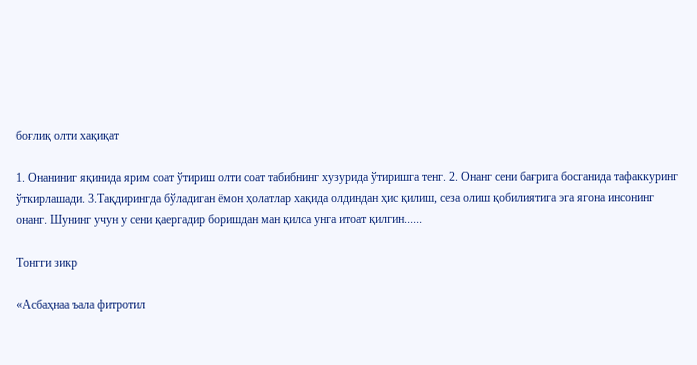боғлиқ олти хақиқат

1. Онаниниг яқинида ярим соат ўтириш олти соат табибнинг хузурида ўтиришга тенг. 2. Онанг сени бағрига босганида тафаккуринг ўткирлашади. 3.Тақдирингда бўладиган ёмон ҳолатлар хақида олдиндан ҳис қилиш, сеза олиш қобилиятига эга ягона инсонинг онанг. Шунинг учун у сени қаергадир боришдан ман қилса унга итоат қилгин......

Тонгги зикр

«Асбаҳнаа ъала фитротил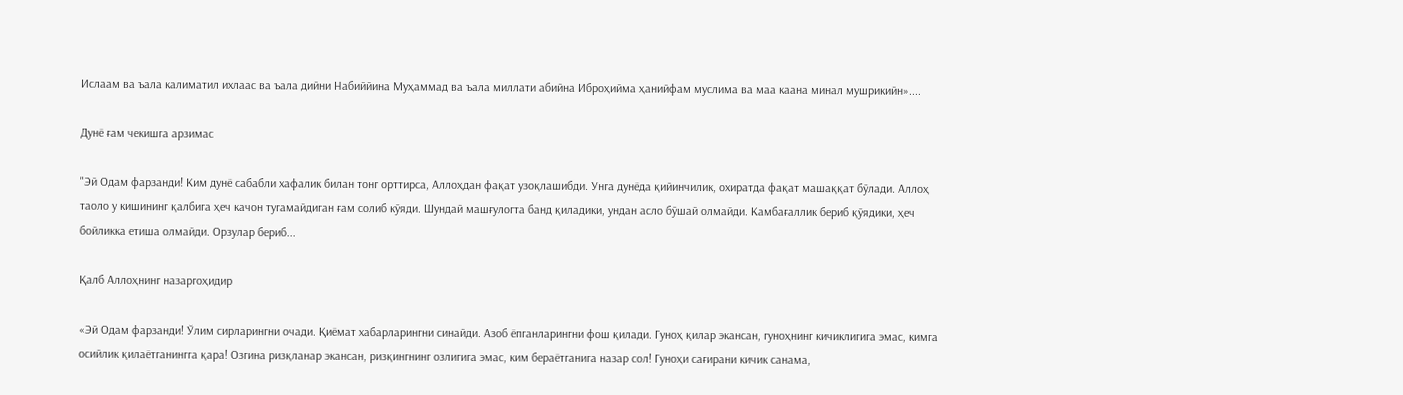Ислаам ва ъала калиматил ихлаас ва ъала дийни Набиййина Муҳаммад ва ъала миллати абийна Иброҳийма ҳанийфам муслима ва маа каана минал мушрикийн»....

Дунё ғам чекишга арзимас

"Эй Одам фарзанди! Ким дунё сабабли хафалик билан тонг орттирса, Аллоҳдан фақат узоқлашибди. Унга дунёда қийинчилик, охиратда фақат машаққат бўлади. Аллоҳ таоло у кишининг қалбига ҳеч качон тугамайдиган ғам солиб кўяди. Шундай машғулогта банд қиладики, ундан асло бўшай олмайди. Камбағаллик бериб қўядики, ҳеч бойликка етиша олмайди. Орзулар бериб...

Қалб Аллоҳнинг назаргоҳидир

«Эй Одам фарзанди! Ўлим сирларингни очади. Қиёмат хабарларингни синайди. Азоб ёпганларингни фош қилади. Гуноҳ қилар экансан, гуноҳнинг кичиклигига эмас, кимга осийлик қилаётганингга қара! Озгина ризқланар экансан, ризқингнинг озлигига эмас, ким бераётганига назар сол! Гуноҳи сағирани кичик санама,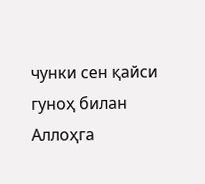чунки сен қайси гуноҳ билан Аллоҳга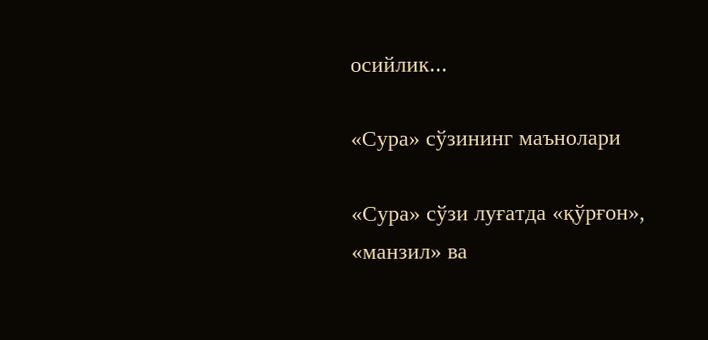осийлик...

«Сура» сўзининг маънолари

«Сура» сўзи луғатда «қўрғон», «манзил» ва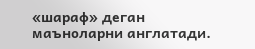«шараф» деган маъноларни англатади.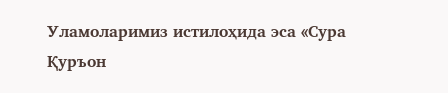Уламоларимиз истилоҳида эса «Сура Қуръон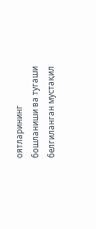оятларининг бошланиши ва тугаши белгиланган мустақил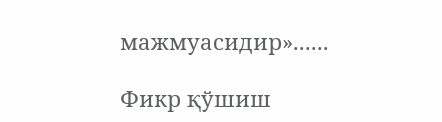мажмуасидир»......

Фикр қўшиш